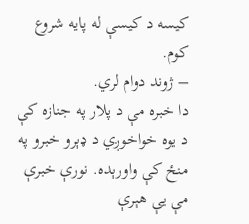کیسه د کیسې له پایه شروع کوم.
– ژوند دوام لري.
دا خبره مې د پلار په جنازه کې د یوه خواخوږي د ډېرو خبرو په منځ کې واورېده. نورې خبرې مې یې هېرې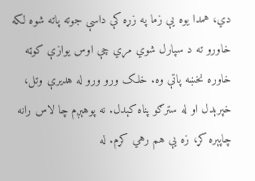دي، همدا یوه یې زما په زړه کې داسې جوته پاته شوه لکه خاورو ته د سپارل شوي مړي چې اوس یوازې کوټه خاوره نخښه پاتې وه. خلک ورو ورو له هدیرې وتل، خپرېدل او له سترګو پناه کېدل. نه پوهېږم چا لاس رانه چاپېره کړ، زه یې هم رهي کړم. له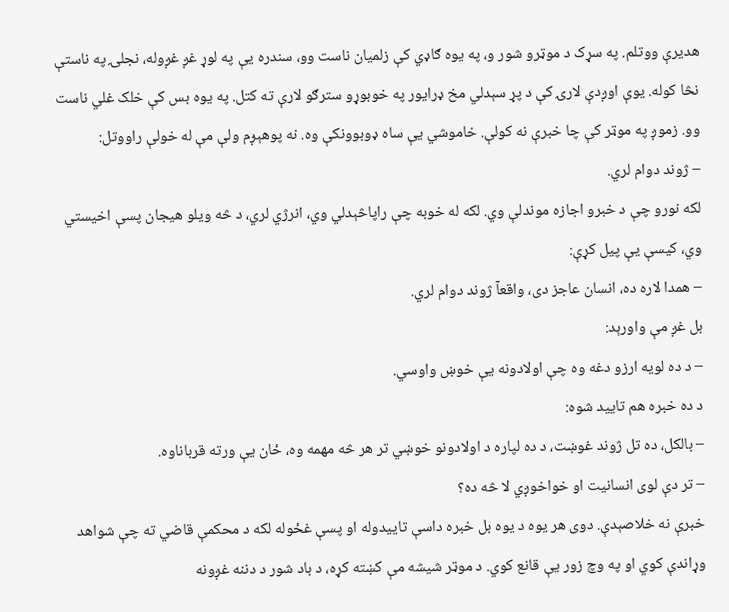هدیرې ووتلم. په سړک د موټرو شور و، په یوه ګاډي کې زلمیان ناست وو، سندره یې په لوړ غږ غږوله، نجلۍ په ناستې نڅا کوله. یوې اوږدې لارۍ کې د پړ سېدلي مخ ډرایور په خوبوړو سترګو لارې ته کتل. په یوه بس کې خلک غلي ناست وو. زموږ په موټر کې چا خبرې نه کولې. خاموشي یې ساه ډوبوونکې وه. نه پوهېږم ولې مې له خولې راووتل:
– ژوند دوام لري.
لکه نورو چې د خبرو اجازه موندلې وي. لکه له خوبه چې راپاڅېدلي وي، انرژي لري، د څه ویلو هیجان پسې اخیستي وي، کیسې یې پیل کړې:
– همدا لاره ده، انسان عاجز دی، واقعآ ژوند دوام لري.
بل غږ مې واورېد:
– د ده لویه ارزو دغه وه چې اولادونه یې خوښ واوسي.
د ده خبره هم تایید شوه:
– بالکل، ده تل ژوند غوښت، د ده لپاره د اولادونو خوښي تر هر څه مهمه وه، ځان یې ورته قرباناوه.
– تر دې لوی انسانیت او خواخوږي لا څه ده؟
خبرې نه خلاصېدې. دوی هر یوه د یوه بل خبره داسې تاییدوله او پسې غځوله لکه د محکمې قاضي ته چې شواهد وړاندې کوي او په وچ زور یې قانع کوي. د موټر شیشه مې کښته کړه، د باد شور د دننه غږونه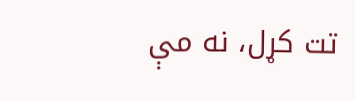تت کړل، نه مې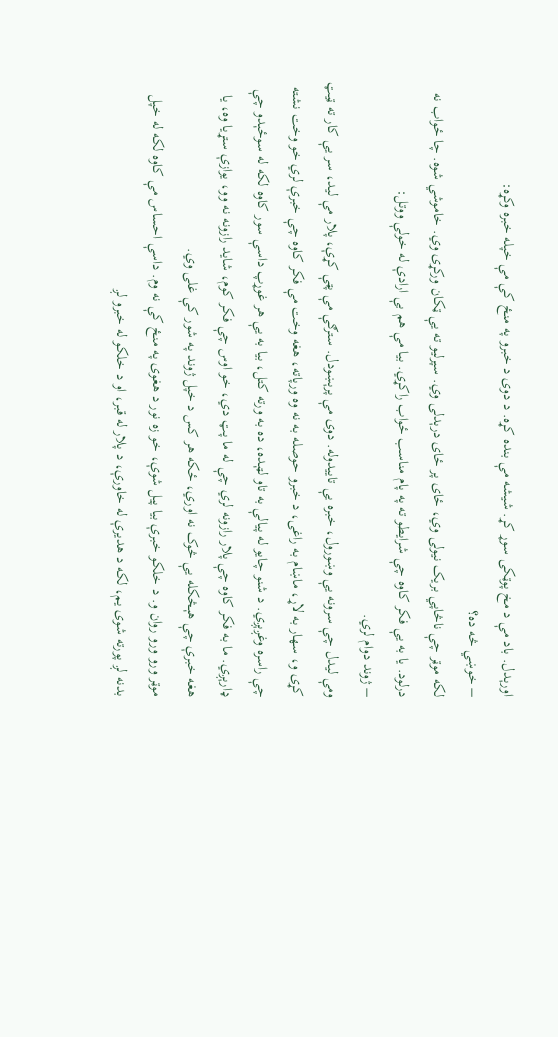اورېدل. باد مې د مخ پوټکی سوړ کړ. شیشه مې بنده کړه. د دوی د خبرو په منځ کې مې خپله خبره وکړه:
– خوښي څه ده؟
لکه موټر چې ناڅاپي بریک نیولی وي، ځای پر ځای درېدلی وي. سپرلیو ته یې ټکان ورکړی وي. خاموشي شوه. چا ځواب نه درلود. یا به یې فکر کاوه چې شرایطو ته په پام مناسب ځواب راکړي. بیا مې هم بې ارادې له خولې ووتل:
– ژوند دوام لري.
ومې لیدل چې سرونه یې وښورول، خبره یې تاییدوله. دوی مې پرېښودل. سترګې مې پټې کړې، پلار مې لید، سر یې کار ته ټیټ کړی و، سهار به لاړ، ماښام به راغی، د خبرو حوصله به نه وه ورپاته، هغه وخت مې فکر کاوه چې خبرې لري خو وخت نشته چې راسره وغږېږي. د شنو چایو له پیالې به تاو لټېده، ده به ورته کتل، بیا به یې هر غوړپ داسې سور کاوه لکه له سوځېدو چې ډارېږي. ما به فکر کاوه چې پلار رازونه لري چې له ما پټ دي، خو اوس چې فکر کوم، شاید رازونه نه وو، یوازې ستړیا وه، یا هغه خبرې چې هېڅکله یې څوک نه اوري، ځکه هر کس د خپل ژوند په شور کې غلی وي.
موټر ورو ورو روان و. د خلکو خبرې بیا پیل شوې، خو زه نور د هغوی په منځ کې نه وم. داسې احساس مې کاوه لکه له خپل بدنه لږ پورته شوی یم، لکه د هدیرې له خاورې، د پلار له قبر، او د خلکو له خبرو لږ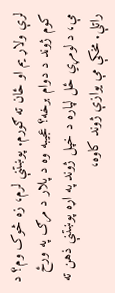لرې ولاړ یم او ځان ته ګورم. پوښتنې لرم، زه څوک وم؟ د کوم ژوند د دوام برخه؟ عجیبه وه د پلار د مرګ په ورځ مې، د لومړي ځل لپاره د خپل ژوند په اړه پوښتنې ذهن ته راتلې. مخکې مې یوازې ژوند کاوه،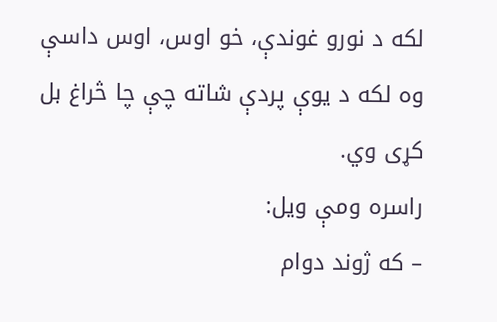لکه د نورو غوندې، خو اوس، اوس داسې وه لکه د یوې پردې شاته چې چا څراغ بل کړی وي.
راسره ومې ویل:
– که ژوند دوام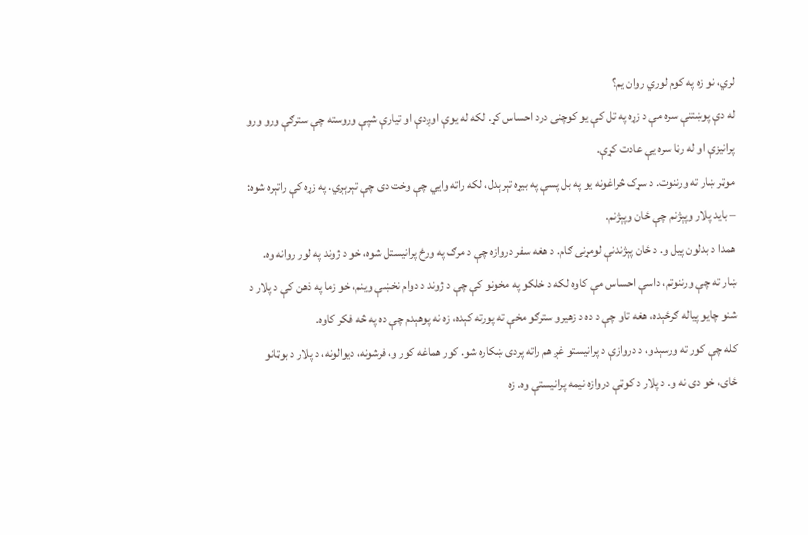لري، نو زه په کوم لوري روان یم؟
له دې پوښتنې سره مې د زړه په تل کې یو کوچنی درد احساس کړ. لکه له یوې اوږدې او تیارې شپې وروسته چې سترګې ورو ورو پرانیزې او له رڼا سره یې عادت کړې.
موټر ښار ته ورننوت. د سړک څراغونه یو په بل پسې په بیړه تېرېدل، لکه راته وایي چې وخت دی چې تېرېږي. په زړه کې راتېره شوه:
– باید پلار وپېژنم چې ځان وپېژنم.
همدا د بدلون پیل و. د ځان پېژندنې لومړنی ګام. د هغه سفر دروازه چې د مرګ په ورځ پرانیستل شوه، خو د ژوند په لور روانه وه.
ښار ته چې ورننوتم، داسې احساس مې کاوه لکه د خلکو په مخونو کې چې د ژوند د دوام نخښې وینم، خو زما په ذهن کې د پلار د شنو چایو پیاله ګرځېده، هغه تاو چې د ده د زهیرو سترګو مخې ته پورته کېده، زه نه پوهېدم چې ده په څه فکر کاوه.
کله چې کور ته ورسېدو، د دروازې د پرانیستو غږ هم راته پردی ښکاره شو. کور هماغه کور و، فرشونه، دیوالونه، د پلار د بوټانو ځای، خو دی نه و. د پلار د کوټې دروازه نیمه پرانیستې وه. زه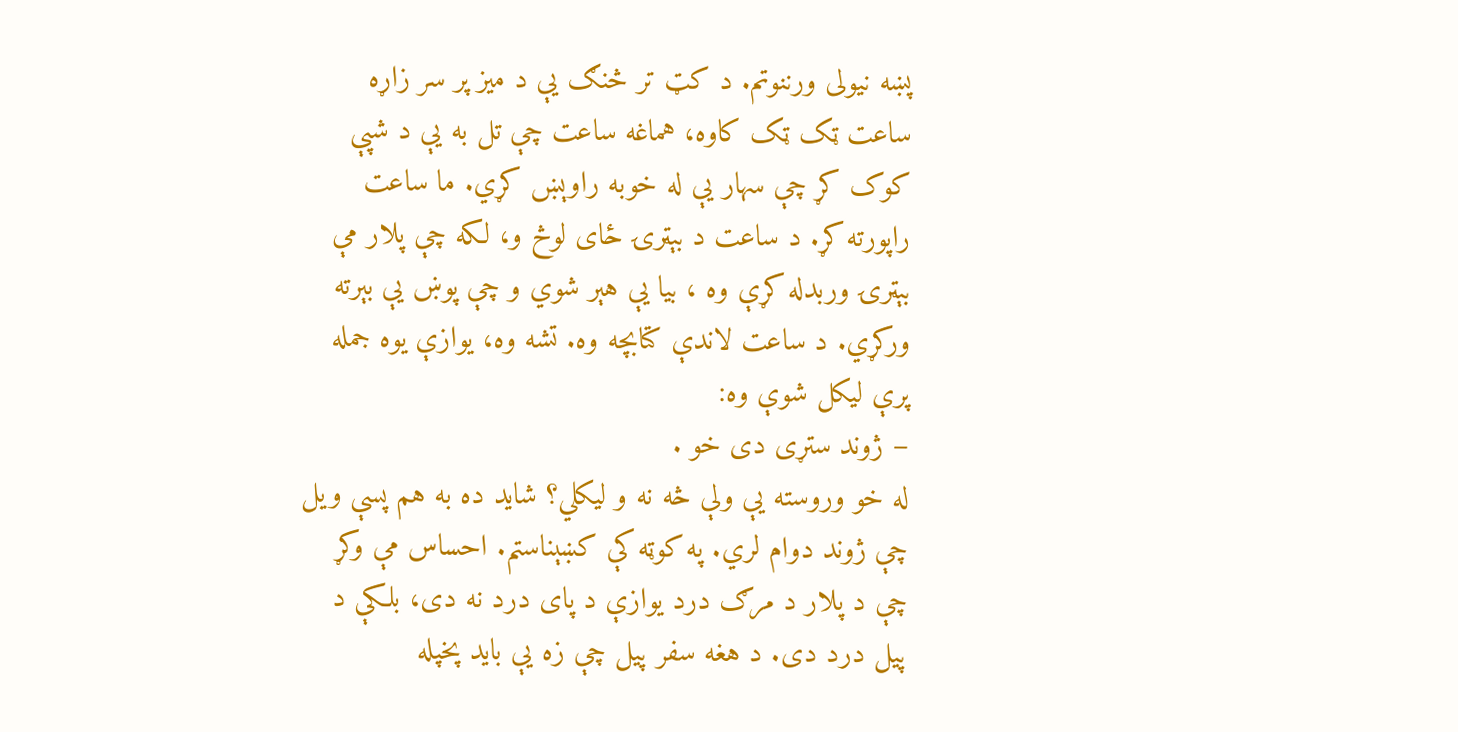پښه نیولی ورننوتم. د کټ تر څنګ یې د میز پر سر زاړه ساعت ټک ټک کاوه، هماغه ساعت چې تل به یې د شپې کوک کړ چې سهار یې له خوبه راوېښ کړي. ما ساعت راپورته کړ. د ساعت د بېټرۍ ځای لوڅ و، لکه چې پلار مې بېټرۍ وربدله کړې وه ، بیا یې هېر شوي و چې پوښ یې بېرته ورکړي. د ساعت لاندې کتابچه وه. تشه وه، یوازې یوه جمله پرې لیکل شوې وه:
– ژوند ستړی دی خو .
له خو وروسته یې ولې څه نه و لیکلي؟ شاید ده به هم پسې ویل چې ژوند دوام لري. په کوټه کې کښېناستم. احساس مې وکړ چې د پلار د مرګ درد یوازې د پای درد نه دی، بلکې د پیل درد دی. د هغه سفر پیل چې زه یې باید پخپله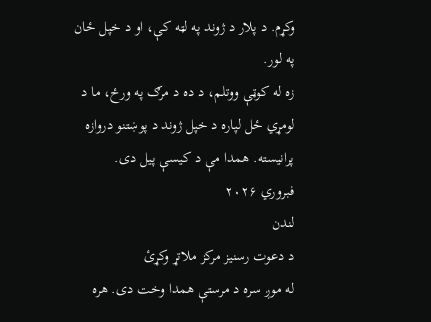وکړم. د پلار د ژوند په لټه کې، او د خپل ځان په لور.
زه له کوټې ووتلم، د ده د مرګ په ورځ، ما د لومړي ځل لپاره د خپل ژوند د پوښتنو دروازه پرانیسته. همدا مې د کیسې پیل دی.
فبروري ۲۰۲۶
لندن
د دعوت رسنیز مرکز ملاتړ وکړئ
له موږ سره د مرستې همدا وخت دی. هره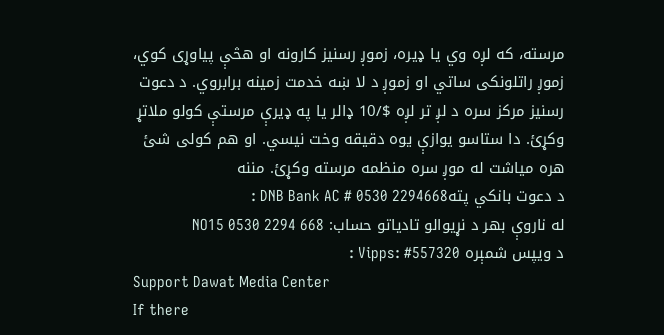مرسته، که لږه وي یا ډیره، زموږ رسنیز کارونه او هڅې پیاوړی کوي، زموږ راتلونکی ساتي او زموږ د لا ښه خدمت زمینه برابروي. د دعوت رسنیز مرکز سره د لږ تر لږه $/10 ډالر یا په ډیرې مرستې کولو ملاتړ وکړئ. دا ستاسو یوازې یوه دقیقه وخت نیسي. او هم کولی شئ هره میاشت له موږ سره منظمه مرسته وکړئ. مننه
د دعوت بانکي پتهDNB Bank AC # 0530 2294668 :
له ناروې بهر د نړیوالو تادیاتو حساب: NO15 0530 2294 668
د ویپس شمېره Vipps: #557320 :
Support Dawat Media Center
If there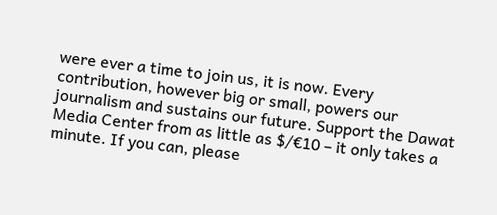were ever a time to join us, it is now. Every contribution, however big or small, powers our journalism and sustains our future. Support the Dawat Media Center from as little as $/€10 – it only takes a minute. If you can, please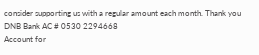consider supporting us with a regular amount each month. Thank you
DNB Bank AC # 0530 2294668
Account for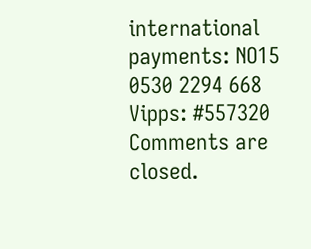international payments: NO15 0530 2294 668
Vipps: #557320
Comments are closed.